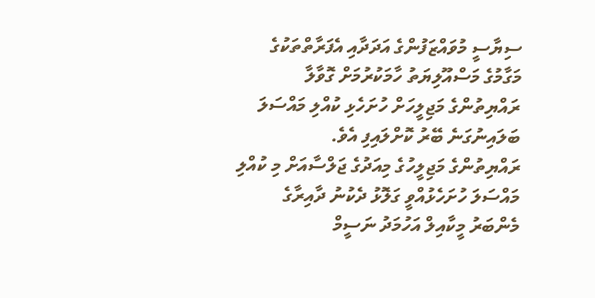ސިޔާސީ މުވައްޒަފުންގެ އަދަދާއި އެފަރާތްތަކުގެ މަގާމުގެ މަސްއޫލިޔަތު ހާމަކުރުމަށް ގޮވާލާ ރައްޔިތުންގެ މަޖިލީހަށް ހުށަހެޅި ކުއްލި މައްސަލަ ބަލައިނުގަނެ ބޭރު ކޮށްލައިފި އެވެ.
ރައްޔިތުންގެ މަޖިލީހުގެ މިއަދުގެ ޖަލްސާއަށް މި ކުއްލި މައްސަލަ ހުށަހެޅުއްވީ ގަލޮޅު ދެކުނު ދާއިރާގެ މެންބަރު މީކާއިލް އަހުމަދު ނަސީމް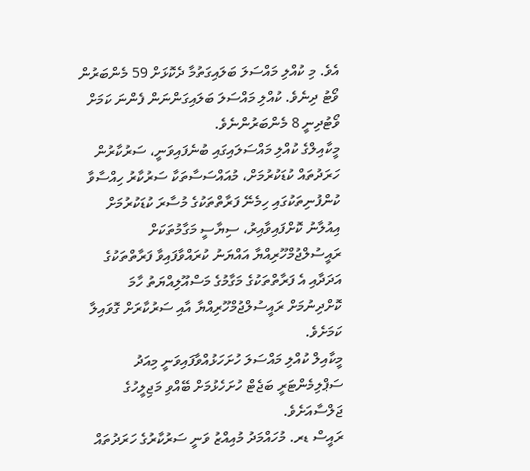އެވެ. މި ކުއްލި މައްސަލަ ބަލައިގަތުމާ ދެކޮޅަށް 59 މެންބަރުން ވޯޓު ދިނެވެ. ކުއްލި މައްސަލަ ބަލައިގަންނަން ފެންނަ ކަމަށް ވޯޓުދިނީ 8 މެންބަރުންނެވެ.
މީކާއިލްގެ ކުއްލި މައްސަލައިގައި ބުނެފައިވަނީ، ސަރުކާރުން ހަރަދުތައް ކުޑަކުރުމަށް، މުއައްސަސާތަކާ ސަރުކާރު ހިއްސާވާ ކުންފުނިތަކުގައި ހިމެނޭ ފަރާތްތަކުގެ މުސާރަ ކުޑަކުރުމަށް އިއުލާނު ކޮށްފައިވާއިރު، ސިޔާސީ މަގާމުތަކަށް ރައީސުލްޖުމްހޫރިއްޔާ އައްޔަނު ކުރައްވާފައިވާ ފަރާތްތަކުގެ އަދަދާއި އެ ފަރާތްތަކުގެ މަގާމުގެ މަސްއޫލިއްޔަތު ހާމަ ކޮށްދިނުމަށް ރައީސުލްޖުމްހޫރިއްޔާ އާއި ސަރުކާރަށް ގޮވައިލާ ކަމަށެވެ.
މީކާއިލް ކުއްލި މައްސަލަ ހުށަހަޅުއްވާފައިވަނީ މިއަދު ސަޕްލިމެންޓަރީ ބަޖެޓް ހުށަހެޅުމަށް ބޭއްވި މަޖިލީހުގެ ޖަލްސާއަށެވެ.
ރައީސް ޑރ. މުހައްމަދު މުއިއްޒު ވަނީ ސަރުކާރުގެ ހަރަދުތައް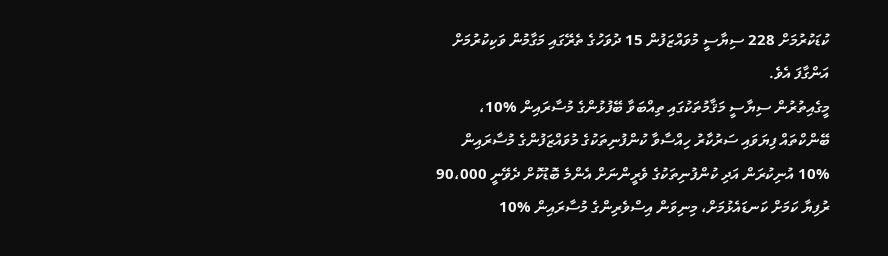ކުޑަކުރުމަށް 228 ސިޔާސީ މުވައްޒަފުން 15 ދުވަހުގެ ތެރޭގައި މަގާމުން ވަކިކުރުމަށް އަންގާފަ އެވެ.
މީގެއިތުރުން ސިޔާސީ މަޤާމުތަކުގައި ތިއްބަވާ ބޭފުޅުންގެ މުސާރައިން %10، ބޭންކްތައް ފިޔަވައި ސަރުކާރު ހިއްސާވާ ކުންފުނިތަކުގެ މުވައްޒަފުންގެ މުސާރައިން %10 އުނިކުރަން އަދި ކުންފުނިތަކުގެ ވެރީންނަށް އެންމެ ބޮޑުކޮށް ދެވޭނީ 90،000 ރުފިޔާ ކަމަށް ކަނޑައެޅުމަށް، މިނިވަން އިސްވެރިންގެ މުސާރައިން %10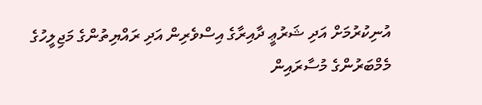އުނިކުރުމަށް އަދި ޝަރުޢީ ދާއިރާގެ އިސްވެރިން އަދި ރައްޔިތުންގެ މަޖިލީހުގެ މެމްބަރުންގެ މުސާރައިން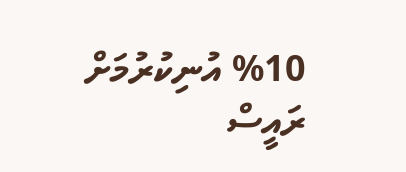%10 އުނިކުރުމަށް ރައީސް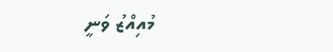މުއިއްޒު ވަނީ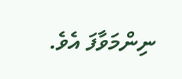ނިންމަވާފަ އެވެ.